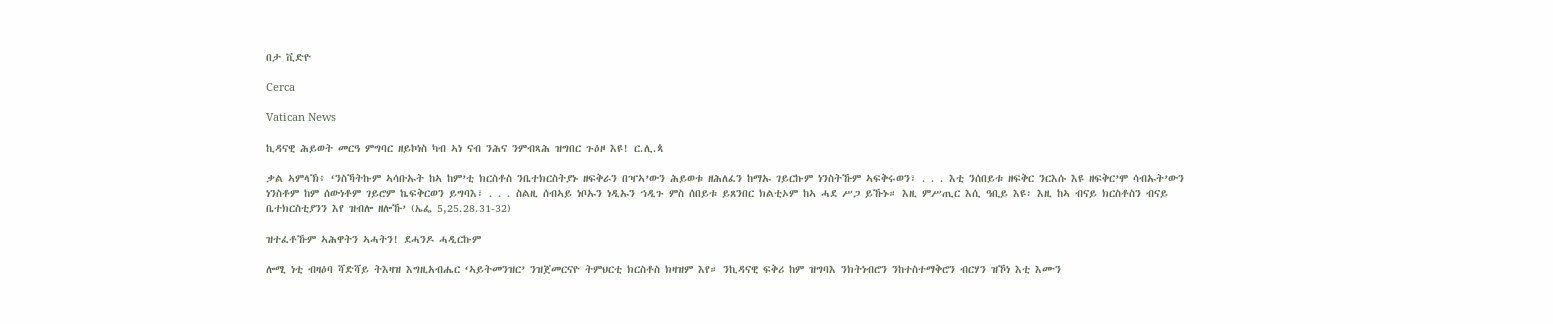በታ ቪድዮ

Cerca

Vatican News

ኪዳናዊ ሕይወት መርዓ ምግባር ዘይኮነስ ካብ ኣነ ናብ ንሕና ንምብጻሕ ዝግበር ጉዕዞ እዩ! ር.ሊ.ጳ

ቃል ኣምላኽ፥ ‘ንስኻትኩም ኣሳቡኡት ከኣ ከም’ቲ ክርስቶስ ንቤተክርስትያኑ ዘፍቅራን በዣኣ’ውን ሕይወቱ ዘሕለፈን ከማኡ ገይርኩም ነንስትኹም ኣፍቅሩወን፣ . . . እቲ ንሰበይቱ ዘፍቅር ንርእሱ እዩ ዘፍቅር’ሞ ሳብኡት’ውን ነንስቶም ከም ሰውነቶም ገይሮም ኬፍቅርወን ይግባእ፣ . . . ስልዚ ሰብኣይ ነቦኡን ነዲኡን ኀዲጉ ምስ ሰበይቱ ይጸንበር ክልቲኦም ከኣ ሓደ ሥጋ ይኹኑ። እዚ ምሥጢር እሲ ዓቢይ እዩ፡ እዚ ከኣ ብናይ ክርስቶስን ብናይ ቤተክርስቲያንን እየ ዝብሎ ዘሎኹ’ (ኤፌ 5,25.28.31-32)

ዝተፈቶኹም ኣሕዋትን ኣሓትን! ደሓንዶ ሓዲርኩም

ሎሚ ነቲ ብዛዕባ ሻድሻይ ትእዛዝ እግዚአብሔር ‘ኣይትመንዝር’ ንዝጀመርናዮ ትምህርቲ ክርስቶስ ክዛዝም እየ። ንኪዳናዊ ፍቅሪ ከም ዝግባእ ንክትነብሮን ንከተስተማቅሮን ብርሃን ዝኾነ እቲ እሙን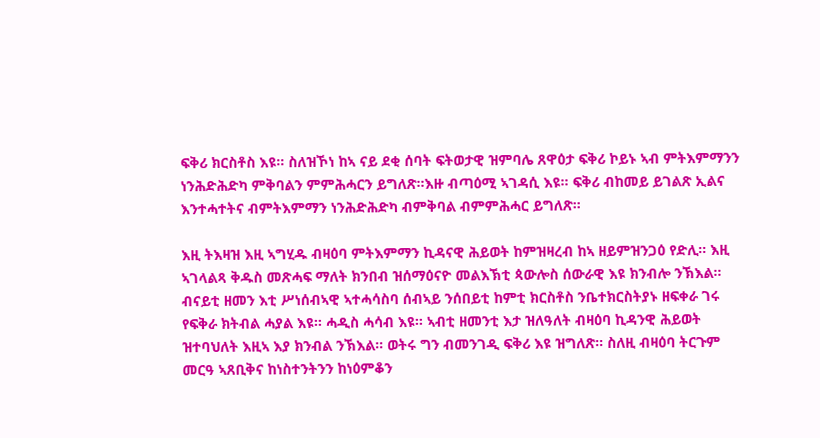ፍቅሪ ክርስቶስ እዩ። ስለዝኾነ ከኣ ናይ ደቂ ሰባት ፍትወታዊ ዝምባሌ ጸዋዕታ ፍቅሪ ኮይኑ ኣብ ምትእምማንን ነንሕድሕድካ ምቅባልን ምምሕሓርን ይግለጽ።እዙ ብጣዕሚ ኣገዳሲ እዩ። ፍቅሪ ብከመይ ይገልጽ ኢልና እንተሓተትና ብምትእምማን ነንሕድሕድካ ብምቅባል ብምምሕሓር ይግለጽ።

እዚ ትእዛዝ እዚ ኣግሂዱ ብዛዕባ ምትእምማን ኪዳናዊ ሕይወት ከምዝዛረብ ከኣ ዘይምዝንጋዕ የድሊ። እዚ ኣገላልጻ ቅዱስ መጽሓፍ ማለት ክንበብ ዝሰማዕናዮ መልእኽቲ ጳውሎስ ሰውራዊ እዩ ክንብሎ ንኽእል። ብናይቲ ዘመን እቲ ሥነሰብኣዊ ኣተሓሳስባ ሰብኣይ ንሰበይቲ ከምቲ ክርስቶስ ንቤተክርስትያኑ ዘፍቀራ ገሩ የፍቅራ ክትብል ሓያል እዩ። ሓዲስ ሓሳብ እዩ። ኣብቲ ዘመንቲ እታ ዝለዓለት ብዛዕባ ኪዳንዊ ሕይወት ዝተባህለት እዚኣ እያ ክንብል ንኽእል። ወትሩ ግን ብመንገዲ ፍቅሪ እዩ ዝግለጽ። ስለዚ ብዛዕባ ትርጉም መርዓ ኣጸቢቅና ከነስተንትንን ከነዕምቆን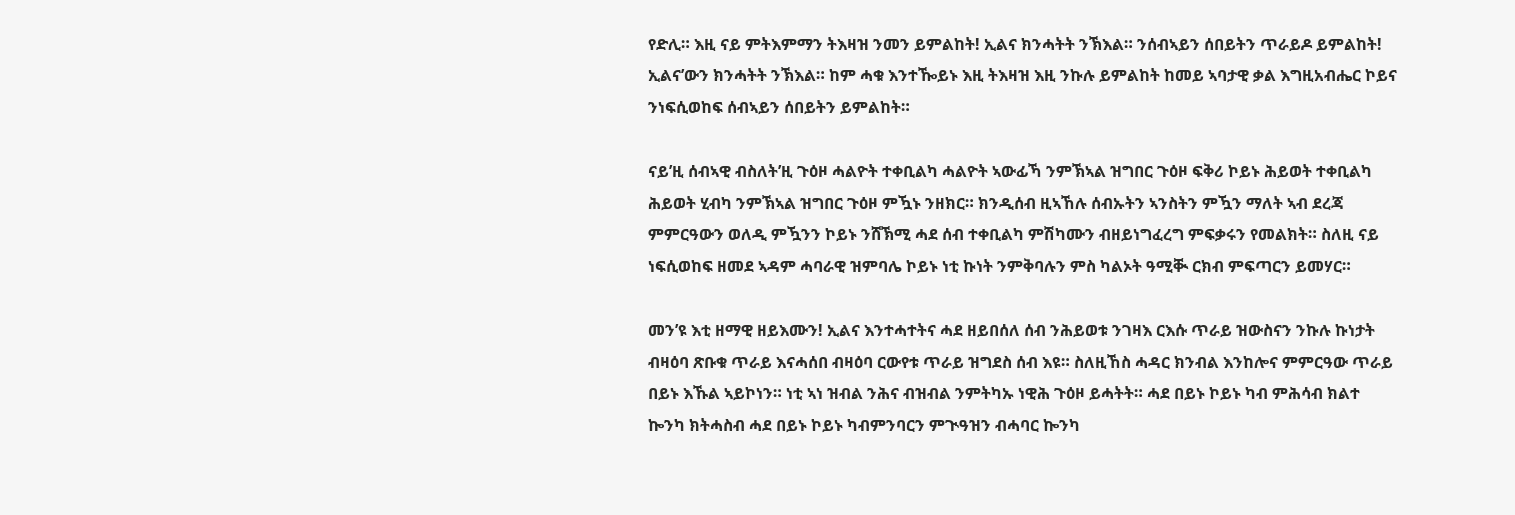የድሊ። እዚ ናይ ምትእምማን ትእዛዝ ንመን ይምልከት! ኢልና ክንሓትት ንኽእል። ንሰብኣይን ሰበይትን ጥራይዶ ይምልከት! ኢልና’ውን ክንሓትት ንኽእል። ከም ሓቁ እንተዀይኑ እዚ ትእዛዝ እዚ ንኩሉ ይምልከት ከመይ ኣባታዊ ቃል እግዚአብሔር ኮይና ንነፍሲወከፍ ሰብኣይን ሰበይትን ይምልከት።

ናይ’ዚ ሰብኣዊ ብስለት’ዚ ጉዕዞ ሓልዮት ተቀቢልካ ሓልዮት ኣውፊኻ ንምኽኣል ዝግበር ጉዕዞ ፍቅሪ ኮይኑ ሕይወት ተቀቢልካ ሕይወት ሂብካ ንምኽኣል ዝግበር ጉዕዞ ምዃኑ ንዘክር። ክንዲሰብ ዚኣኸሉ ሰብኡትን ኣንስትን ምዃን ማለት ኣብ ደረጃ ምምርዓውን ወለዲ ምዃንን ኮይኑ ንሸኽሚ ሓደ ሰብ ተቀቢልካ ምሽካሙን ብዘይነግፈረግ ምፍቃሩን የመልክት። ስለዚ ናይ ነፍሲወከፍ ዘመደ ኣዳም ሓባራዊ ዝምባሌ ኮይኑ ነቲ ኩነት ንምቅባሉን ምስ ካልኦት ዓሚቚ ርክብ ምፍጣርን ይመሃር።

መን’ዩ እቲ ዘማዊ ዘይእሙን! ኢልና እንተሓተትና ሓደ ዘይበሰለ ሰብ ንሕይወቱ ንገዛእ ርእሱ ጥራይ ዝውስናን ንኩሉ ኩነታት ብዛዕባ ጽቡቁ ጥራይ እናሓሰበ ብዛዕባ ርውየቱ ጥራይ ዝግደስ ሰብ እዩ። ስለዚኸስ ሓዳር ክንብል እንከሎና ምምርዓው ጥራይ በይኑ እኹል ኣይኮነን። ነቲ ኣነ ዝብል ንሕና ብዝብል ንምትካኡ ነዊሕ ጉዕዞ ይሓትት። ሓደ በይኑ ኮይኑ ካብ ምሕሳብ ክልተ ኰንካ ክትሓስብ ሓደ በይኑ ኮይኑ ካብምንባርን ምጒዓዝን ብሓባር ኰንካ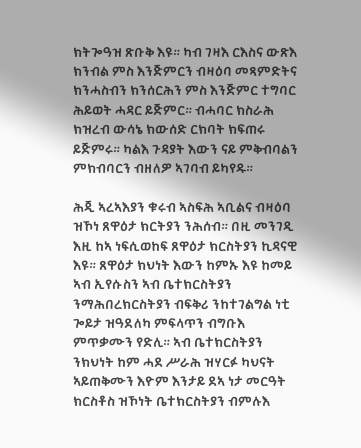ክትጐዓዝ ጽቡቅ እዩ። ካብ ገዛእ ርእስና ውጽእ ክንብል ምስ እንጅምርን ብዛዕባ መጻምድትና ክንሓስብን ክንሰርሕን ምስ እንጅምር ተግባር ሕይወት ሓዳር ይጅምር። ብሓባር ክስራሕ ክዝረብ ውሳኔ ክውሰድ ርክባት ክፍጠሩ ይጅምሩ። ካልእ ጉዳያት እውን ናይ ምቅብባልን ምክብባርን ብዘለዎ ኣገባብ ይካየዱ።

ሕጂ ኣረኣእያን ቁሩብ ኣስፍሕ ኣቢልና ብዛዕባ ዝኾነ ጸዋዕታ ክርትያን ንሕሰብ። በዚ መንገዲ እዚ ከኣ ነፍሲወከፍ ጸዋዕታ ክርስትያን ኪዳናዊ እዩ። ጸዋዕታ ክህነት እውን ከምኡ እዩ ከመይ ኣብ ኢየሱስን ኣብ ቤተክርስትያን ንማሕበረክርስትያን ብፍቅሪ ንከተገልግል ነቲ ጐይታ ዝዓደለካ ምፍላጥን ብግቡእ ምጥቃሙን የድሊ። ኣብ ቤተክርስትያን ንክህነት ከም ሓደ ሥራሕ ዝሃርፉ ካህናት ኣይጠቅሙን እዮም እንታይ ደኣ ነታ መርዓት ክርስቶስ ዝኾነት ቤተክርስትያን ብምሉእ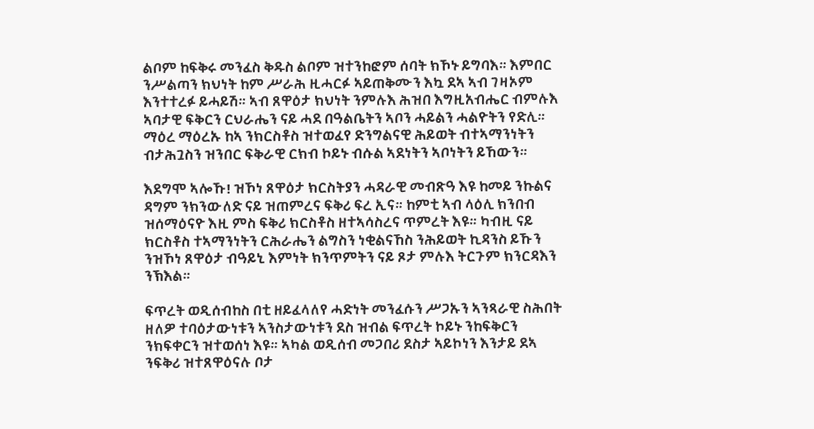ልቦም ከፍቅሩ መንፈስ ቅዱስ ልቦም ዝተንከፎም ሰባት ክኾኑ ይግባእ። እምበር ንሥልጣን ክህነት ከም ሥራሕ ዚሓርፉ ኣይጠቅሙን እኳ ደኣ ኣብ ገዛኦም እንተተረፉ ይሓይሽ። ኣብ ጸዋዕታ ክህነት ንምሉእ ሕዝበ እግዚአብሔር ብምሉእ ኣባታዊ ፍቅርን ርህራሔን ናይ ሓደ በዓልቤትን ኣቦን ሓይልን ሓልዮትን የድሊ። ማዕረ ማዕረኡ ከኣ ንክርስቶስ ዝተወፈየ ድንግልናዊ ሕይወት ብተኣማንነትን ብታሕጓስን ዝንበር ፍቅራዊ ርክብ ኮይኑ ብሱል ኣደነትን ኣቦነትን ይኸውን።

እደግሞ ኣሎኹ! ዝኾነ ጸዋዕታ ክርስትያን ሓዳራዊ መብጽዓ እዩ ከመይ ንኩልና ዳግም ንክንውለድ ናይ ዝጠምረና ፍቅሪ ፍረ ኢና። ከምቲ ኣብ ላዕሊ ክንበብ ዝሰማዕናዮ እዚ ምስ ፍቅሪ ክርስቶስ ዘተኣሳስረና ጥምረት እዩ። ካብዚ ናይ ክርስቶስ ተኣማንነትን ርሕራሔን ልግስን ነቂልናኸስ ንሕይወት ኪዳንስ ይኹን ንዝኾነ ጸዋዕታ ብዓይኒ እምነት ክንጥምትን ናይ ጾታ ምሉእ ትርጉም ክንርዳእን ንኽእል።

ፍጥረት ወዲሰብከስ በቲ ዘይፈላለየ ሓድነት መንፈሱን ሥጋኡን ኣንጻራዊ ስሕበት ዘለዎ ተባዕታውነቱን ኣንስታውነቱን ደስ ዝብል ፍጥረት ኮይኑ ንከፍቅርን ንክፍቀርን ዝተወሰነ እዩ። ኣካል ወዲሰብ መጋበሪ ደስታ ኣይኮነን እንታይ ደኣ ንፍቅሪ ዝተጸዋዕናሉ ቦታ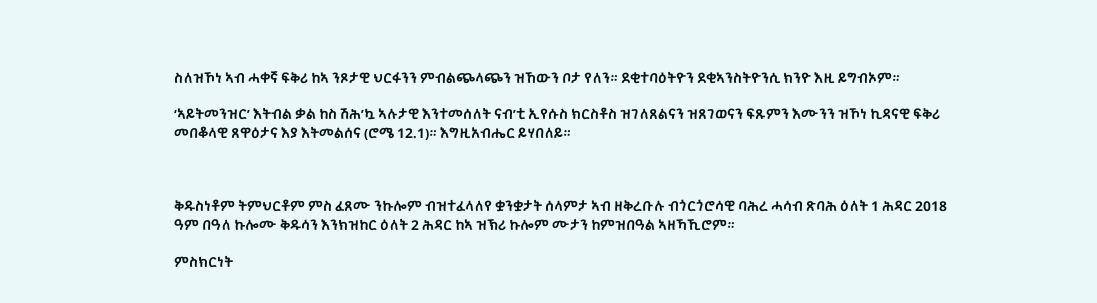ስለዝኾነ ኣብ ሓቀኛ ፍቅሪ ከኣ ንጾታዊ ህርፋንን ምብልጭላጭን ዝኸውን ቦታ የለን። ደቂተባዕትዮን ደቂኣንስትዮንሲ ክንዮ እዚ ይግብኦም።

‘ኣይትመንዝር’ እትብል ቃል ከስ ሽሕ’ኳ ኣሉታዊ እንተመሰለት ናብ’ቲ ኢየሱስ ክርስቶስ ዝገለጸልናን ዝጸገወናን ፍጹምን እሙንን ዝኾነ ኪዳናዊ ፍቅሪ መበቆላዊ ጸዋዕታና እያ እትመልሰና (ሮሜ 12.1)። እግዚአብሔር ይሃበለይ።



ቅዱስነቶም ትምህርቶም ምስ ፈጸሙ ንኩሎም ብዝተፈላለየ ቋንቋታት ሰላምታ ኣብ ዘቅረቡሉ ብጎርጎሮሳዊ ባሕረ ሓሳብ ጽባሕ ዕለት 1 ሕዳር 2018 ዓም በዓለ ኩሎሙ ቅዱሳን እንክዝከር ዕለት 2 ሕዳር ከኣ ዝኽሪ ኩሎም ሙታን ከምዝበዓል ኣዘኻኺሮም።

ምስክርነት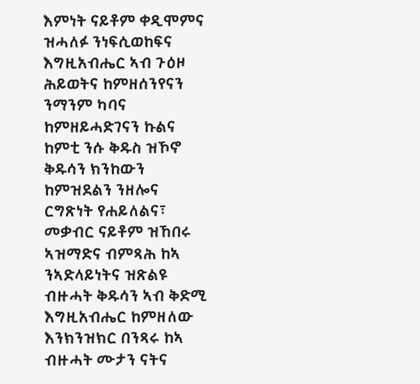እምነት ናይቶም ቀዲሞምና ዝሓለፉ ንነፍሲወከፍና እግዚአብሔር ኣብ ጉዕዞ ሕይወትና ከምዘሰንየናን ንማንም ካባና ከምዘይሓድገናን ኩልና ከምቲ ንሱ ቅዱስ ዝኾኖ ቅዱሳን ክንከውን ከምዝደልን ንዘሎና ርግጽነት የሐይለልና፣ መቃብር ናይቶም ዝኸበሩ ኣዝማድና ብምጻሕ ከኣ ንኣድላይነትና ዝጽልዩ ብዙሓት ቅዱሳን ኣብ ቅድሚ እግዚአብሔር ከምዘለው እንክንዝክር በንጻሩ ከኣ ብዙሓት ሙታን ናትና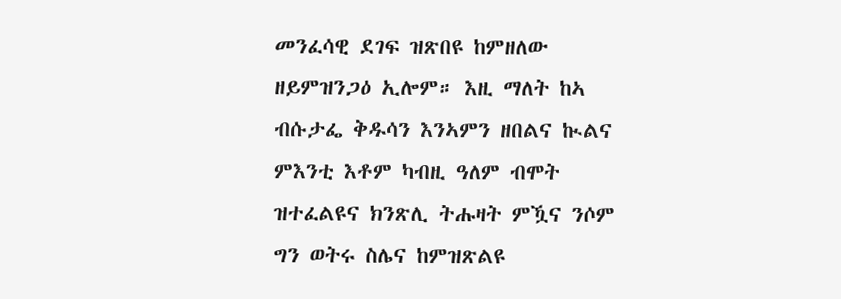መንፈሳዊ ደገፍ ዝጽበዩ ከምዘለው ዘይምዝንጋዕ ኢሎም። እዚ ማለት ከኣ ብሱታፌ ቅዱሳን እንኣምን ዘበልና ኲልና ምእንቲ እቶም ካብዚ ዓለም ብሞት ዝተፈልዩና ክንጽሊ ትሑዛት ምዃና ንሶም ግን ወትሩ ስሌና ከምዝጽልዩ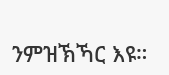ንምዝኽኻር እዩ።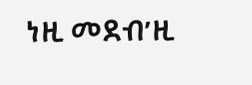ነዚ መደብ’ዚ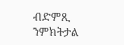ብድምጺ ንምክትታል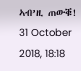ኣብ’ዚ ጠውቑ!
31 October 2018, 18:18